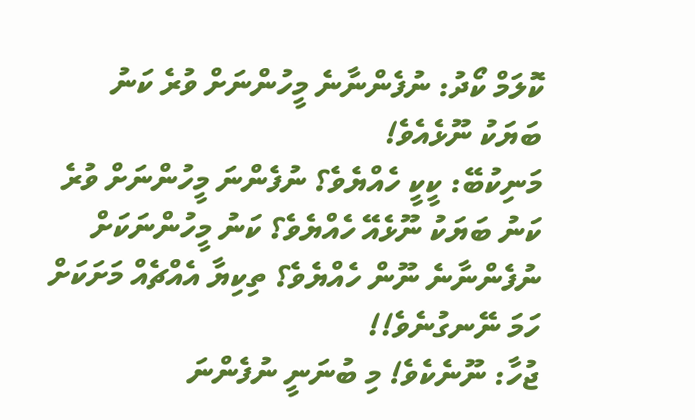ކޮލަމް ކޯދު: ނުފެންނާނެ މީހުންނަށް ވުރެ ކަނު ބަޔަކު ނޫޅެއެވެ!
މަނިކުބޭ: ކީކީ ހެއްޔެވެ؟ ނުފެންނަ މީހުންނަށް ވުރެ ކަނު ބަޔަކު ނޫޅެއޭ ހެއްޔެވެ؟ ކަނު މީހުންނަކަށް ނުފެންނާނެ ނޫން ހެއްޔެވެ؟ ތިކިޔާ އެއްޗެއް މަށަކަށް ހަމަ ނޭނގުނެވެ!!
ޖުހާ: ނޫނެކެވެ! މި ބުނަނީ ނުފެންނަ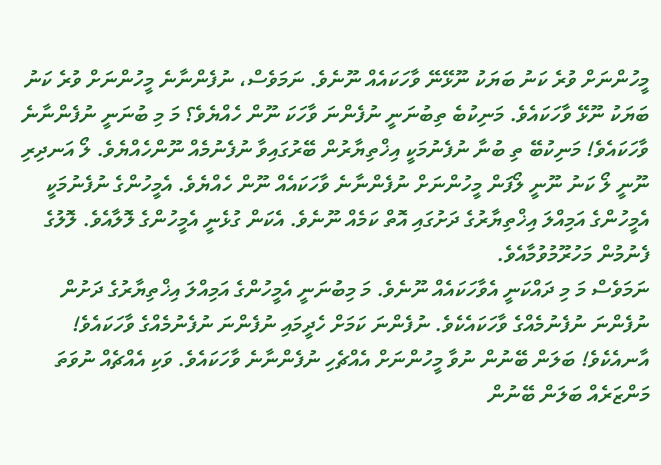މީހުންނަށް ވުރެ ކަނު ބަޔަކު ނޫޅޭނޭ ވާހަކައެއް ނޫނެވެ. ނަމަވެސް، ނުފެންނާނެ މީހުންނަށް ވުރެ ކަނު ބަޔަކު ނޫޅޭ ވާހަކައެވެ. މަނިކުބެ ތިބުނަނީ ނުފެންނަ ވާހަކަ ނޫން ހެއްޔެވެ؟ މަ މި ބުނަނީ ނުފެންނާނެ ވާހަކައެވެ! މަނިކުބޭ ތި ބުނާ ނުފެނުމަކީ އިޚްތިޔާރުން ބޭރުގައިވާ ނުފެނުމެއް ނޫންހެއްޔެވެ. ލޯ އަނދިރި ނޫނީ ލޯ ކަނު ނޫނީ ލޯފަން މީހުންނަށް ނުފެންނާނެ ވާހަކައެއް ނޫން ހެއްޔެވެ. އެމީހުންގެ ނުފެނުމަކީ އެމީހުންގެ އަމިއްލަ އިޚްތިޔާރުގެ ދަށުގައި އޮތް ކަމެއް ނޫނެވެ. އެކަން ގުޅެނީ އެމީހުންގެ ލޮލާއެވެ. ލޮލުގެ ފެނުމުން މަހުރޫމުވުމާއެވެ.
ނަމަވެސް މަ މި ދައްކަނީ އެވާހަކައެއް ނޫނެވެ. މަ މިބުނަނީ އެމީހުންގެ އަމިއްލަ އިޚްތިޔާރުގެ ދަށުން ނުފެންނަ ނުފެނުމެއްގެ ވާހަކައެކެވެ. ނުފެންނަ ކަމަށް ހެދީމައި ނުފެންނަ ނުފެނުމެއްގެ ވާހަކައެވެ! އާނއެކެވެ! ބަލަން ބޭނުން ނުވާ މީހުންނަށް އެއްޗެހި ނުފެންނާނެ ވާހަކައެވެ. ވަކި އެއްޗެއް ނުވަތަ މަންޒަރެއް ބަލަން ބޭނުން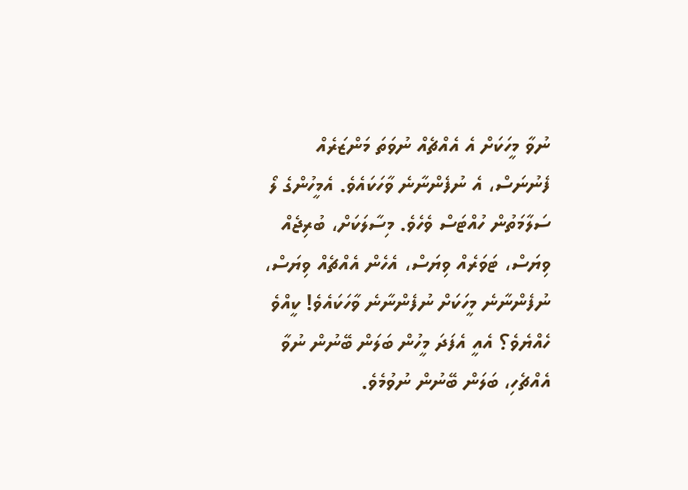ނުވާ މީހަކަށް އެ އެއްޗެއް ނުވަތަ މަންޒަރެއް ފެނުނަސް، އެ ނުފެންނާނެ ވާހަކައެވެ. އެމީހުންގެ ލޯ ސަލާމަތުން ހުއްޓަސް ވެހެވެ. މިސާލަކަށް، ބުރިޖެއް ވިޔަސް، ޓަވަރެއް ވިޔަސް، އެހެން އެއްޗެއް ވިޔަސް، ނުފެންނާނެ މީހަކަށް ނުފެންނާނެ ވާހަކައެވެ! ކީއްވެ ހެއްޔެވެ؟ އެއީ އެފަދަ މީހުން ބަލަން ބޭނުން ނުވާ އެއްޗެހި، ބަލަން ބޭނުން ނުވުމެވެ.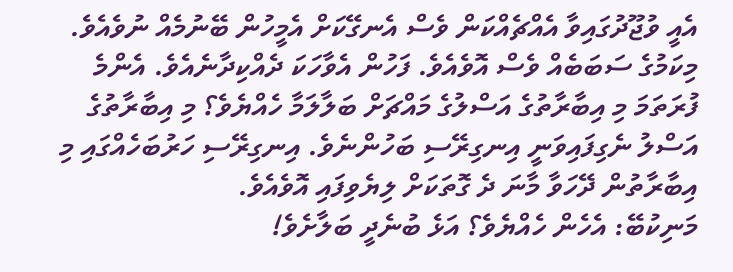އެއީ ވުޖޫދުގައިވާ އެއްޗެއްކަން ވެސް އެނގޭކަށް އެމީހުން ބޭނުމެއް ނުވެއެވެ. މިކަމުގެ ސަބަބެއް ވެސް އޮވެއެވެ. ފަހުން އެވާހަކަ ދެއްކިދާނެއެވެ. އެންމެ ފުރަތަމަ މި އިބާރާތުގެ އަސްލުގެ މައްޗަށް ބަލާލަމާ ހެއްޔެވެ؟ މި އިބާރާތުގެ އަސްލު ނެގިފައިވަނީ އިނގިރޭސި ބަހުންނެވެ. އިނގިރޭސި ހަރުބަހެއްގައި މި އިބާރާތުން ދޭހަވާ މާނަ ދެ ގޮތަކަށް ލިޔެވިފައި އޮވެއެވެ.
މަނިކުބޭ: އެހެން ހެއްޔެވެ؟ އަޅެ ބުނެދީ ބަލާށެވެ!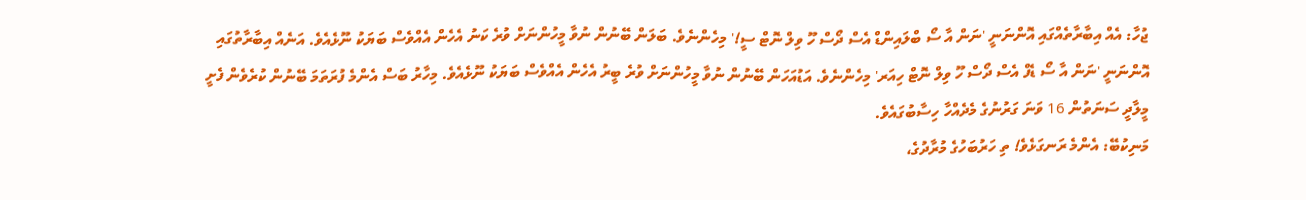ޖުހާ: އެއް އިބާރާތެއްގައި އޮންނަނީ 'ނަން އާ ސޯ ބްލައިންޑް އެސް ދޯސް ހޫ ވިލް ނޮޓް ސީ!' މިހެންނެވެ. ބަލަން ބޭނުން ނުވާ މީހުންނަށް ވުރެ ކަނު އެހެން އެއްވެސް ބަޔަކު ނޫޅެއެވެ. އަނެއް އިބާރާތުގައި އޮންނަނީ 'ނަން އާ ސޯ ޑެފް އެސް ދޯސް ހޫ ވިލް ނޮޓް ހިއަރ' މިހެންނެވެ. އަޑުއަހަން ބޭނުން ނުވާ މީހުންނަށް ވުރެ ބީރު އެހެން އެއްވެސް ބަޔަކު ނޫޅެއެވެ. މިހާރު ބަސް އެންމެ ފުރަތަމަ ބޭނުން ކުރެވެން ފެށީ މީލާދީ ސަނަތުން 16 ވަނަ ގަރުނުގެ މެދެއްހާ ހިސާބުގައެވެ.
މަނިކުބޭ: އެންމެ ރަނގަޅެވެ! ތި ހަރުބަހުގެ މުރާދުގެ،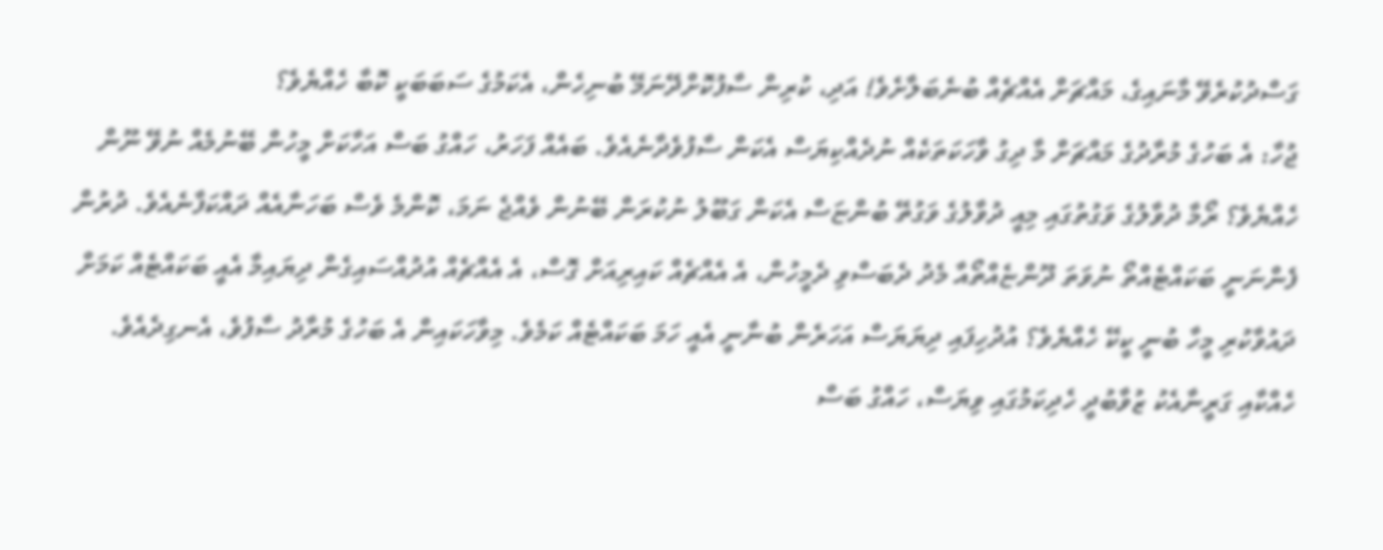ގަސްދުކުރެވޭ މާނައިގެ، މައްޗަށް އެއްޗެއް ބުނެބަލާށެވެ! އަދި، ކުރިން ސާފުކޮށްދޭނަމޭ ބުނިހެން، އެކަމުގެ ސަބަބަކީ ކޮބާ ހެއްޔެވެ؟
ޖުހާ: އެ ބަހުގެ މުރާދުގެ މައްޗަށް މާ ދިގު ވާހަކަތަކެއް ނުދެއްކިޔަސް އެކަން ސާފުވެދާނެއެވެ. ބައެއް ފަހަރު، ހައްގު ބަސް އަހާކަށް މީހުން ބޭނުމެއް ނުވޭ ނޫން ހެއްޔެވެ؟ ރޯމާ ދުވާލުގެ ވަގުތުގައި މިއީ ދުވާލުގެ ވަގުތޭ ބުންޏަސް އެކަން ގަބޫލު ނުކުރަން ބޭނުން ވެއްޖެ ނަމަ، ކޮންމެ ވެސް ބަހަނާއެއް ދައްކަފާނެއެވެ. ދުރުން ފެންނަނީ ބަކައްޓެއްތޯ ނުވަތަ ދޫންޏެއްތޯއާ މެދު ދެބަސްވި ދެމީހުން، އެ އެއްޗެއް ކައިރިއަށް ގޮސް، އެ އެއްޗެއް އުދުއްސައިގެން ދިޔައިމާ އެއީ ބަކައްޓެއް ކަމަށް ދައުވާކުރި މީހާ ބުނީ ކީކޭ ހެއްޔެވެ؟ އުދުހިފައި ދިޔަޔަސް އަހަރެން ބުނާނީ އެއީ ހަމަ ބަކައްޓެއް ކަމެވެ. މިވާހަކައިން އެ ބަހުގެ މުރާދު ސާފުވެ، އެނގިދެއެވެ. ހެއްކާއި ގަރީނާއެކު ޒުވާބުދީ ހެދިކަމުގައި ވިޔަސް، ހައްގު ބަސް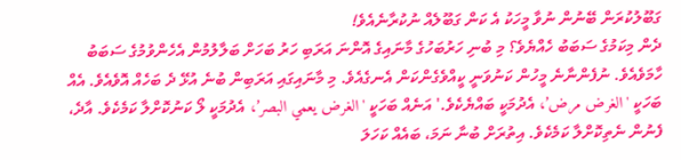ގަބޫލުކުރަން ބޭނުން ނުވާ މީހަކު އެ ކަން ގަބޫލެއް ނުކުރާނެއެވެ!
ދެން މިކަމުގެ ސަބަބު ހެއްޔެވެ؟ މި ބުނި ހަރުބަހުގެ މާނައިގެ އޮންނަ އަރަބި ހަރު ބަހަށް ބަލާލުމުން އެހެންވުމުގެ ސަބަބު ހާމަވެއެވެ. ނުފެންނާނެ މީހުން ކަނުވަނީ ކީއްވެގެންކަން އެނގެއެވެ. މި މާނައިގައި އަރަބިން ބުނެ އުޅޭ ދެ ބަހެއް އޮވެއެވެ. އެއް ބަހަކީ 'الغرض مرض’، އެދުމަކީ ބައްޔެކެވެ.' އަނެއް ބަހަކީ 'الغرض يعمي البصر’، އެދުމަކީ ލޯ ކަނުކޮށްލާ ކަމެކެވެ. އާދެ، ފެނުން ނެތިކޮށްލާ ކަމެކެވެ. އިތުރަށް ބުނާ ނަމަ، ބައެއް ކަހަލަ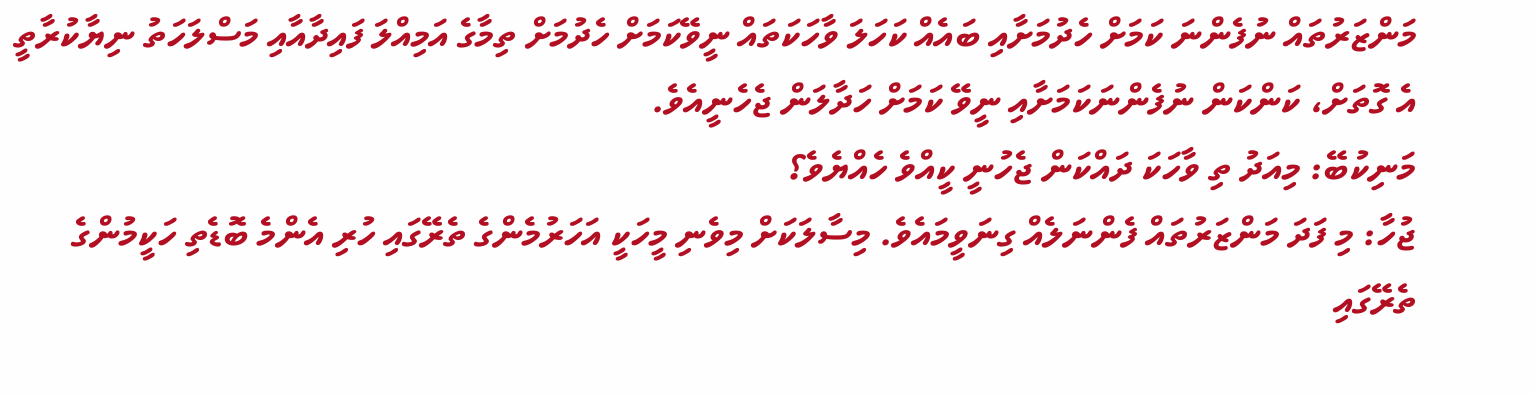މަންޒަރުތައް ނުފެންނަ ކަމަށް ހެދުމަށާއި ބައެއް ކަހަލަ ވާހަކަތައް ނީވޭކަމަށް ހެދުމަށް ތިމާގެ އަމިއްލަ ފައިދާއާއި މަސްލަހަތު ނިޔާކުރާތީ އެ ގޮތަށް، ކަންކަން ނުފެންނަކަމަށާއި ނީވޭ ކަމަށް ހަދާލަން ޖެހެނީއެވެ.
މަނިކުބޭ: މިއަދު ތި ވާހަކަ ދައްކަން ޖެހުނީ ކީއްވެ ހެއްޔެވެ؟
ޖުހާ: މި ފަދަ މަންޒަރުތައް ފެންނަލެއް ގިނަވީމައެވެ. މިސާލަކަށް މިވެނި މީހަކީ އަހަރުމެންގެ ތެރޭގައި ހުރި އެންމެ ބޮޑެތި ހަކީމުންގެ ތެރޭގައި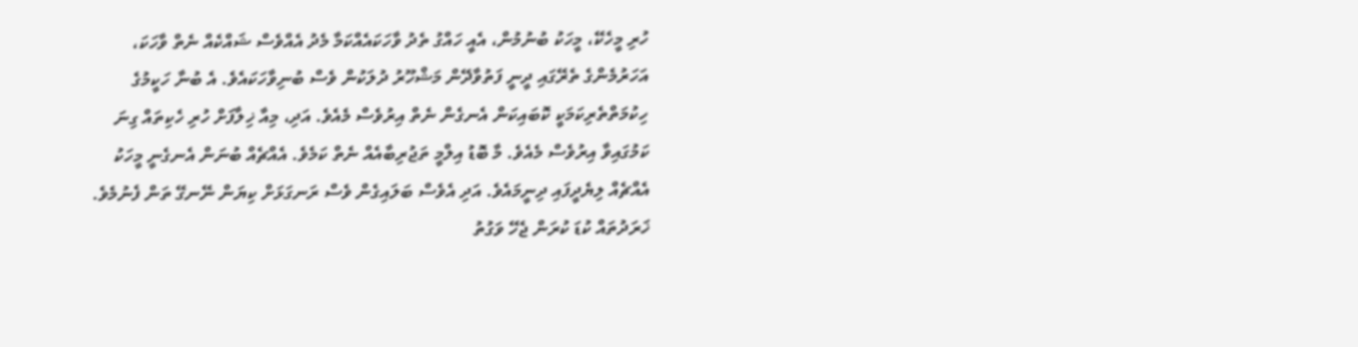ހުރި މީހެކޭ، މީހަކު ބުނުމުން، އެއީ ހައްގު ތެދު ވާހަކައެއްކަމާ މެދު އެއްވެސް ޝައްކެއް ނެތް ވާހަކަ، އަހަރުމެންގެ ތެރޭގައި ދީނީ ފަތުވާދޭން މަޝްހޫރު ދުލަކުން ވެސް ބުނިވާހަކައެވެ. އެ ބުނާ ހަކީމުގެ ހިކުމަތްތެރިކަމަކީ ކޮބައިކަން އެނގެން ނެތް އިރުވެސް މެއެވެ. އަދި، މިއާ ޚިލާފަށް ހުރި ހެކިތައް ގިނަ ކަމުގައިވާ އިރުވެސް މެއެވެ. މާ ބޮޑު އިލްމީ ތަޖުރިބާއެއް ނެތް ކަމެވެ. އެއްޗެއް ބުނަން އެނގެނީ މީހަކު އެއްޗެއް ލިޔެދީފައި ދިނީމައެވެ. އަދި އެވެސް ބަލައިގެން ވެސް ރަނގަޅަށް ކިޔަން ނޭނގޭ ތަން ފެނުމެވެ. ޚަރަދުތައް ކުޑަ ކުރަން ޖެހޭ ވަގުތު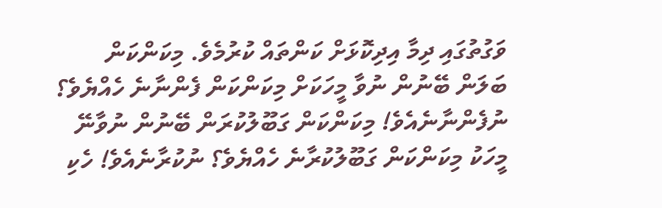ވަގުތުގައި ދިމާ އިދިކޮޅަށް ކަންތައް ކުރުމެވެ. މިކަންކަން ބަލަން ބޭނުން ނުވާ މީހަކަށް މިކަންކަން ފެންނާނެ ހެއްޔެވެ؟ ނުފެންނާނެއެވެ! މިކަންކަން ގަބޫލުކުރަން ބޭނުން ނުވާނޭ މީހަކު މިކަންކަން ގަބޫލުކުރާނެ ހެއްޔެވެ؟ ނުކުރާނެއެވެ! ހެކި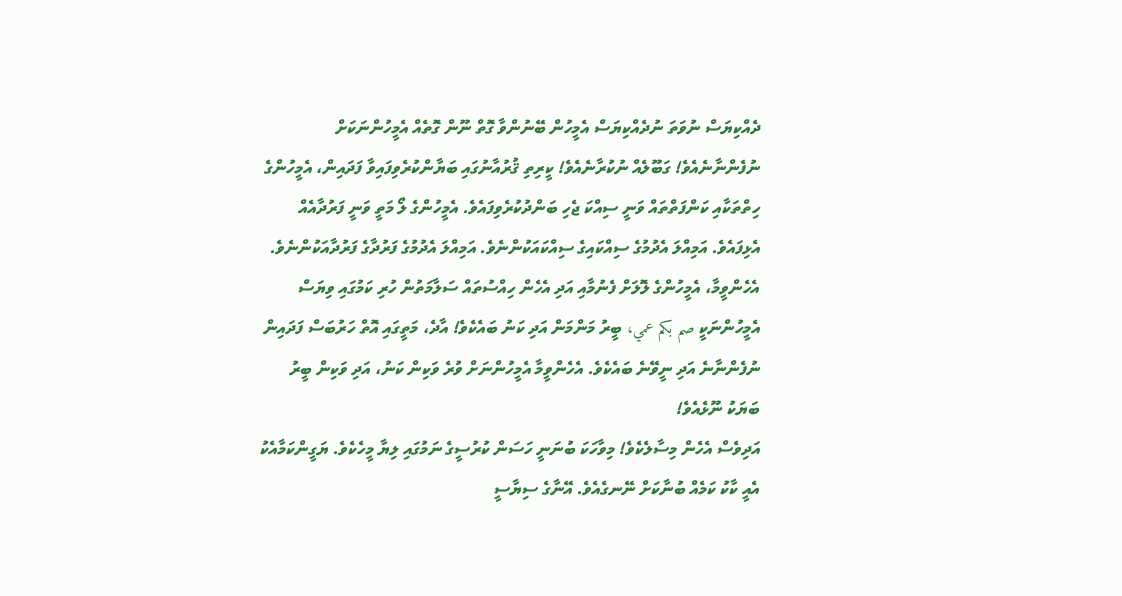ދެއްކިޔަސް ނުވަތަ ނުދެއްކިޔަސް އެމީހުން ބޭނުންވާ ގޮތް ނޫން ގޮތެއް އެމީހުންނަކަށް ނުފެންނާނެއެވެ! ގަބޫލެއް ނުކުރާނެއެވެ! ކީރިތި ޤުރުއާނުގައި ބަޔާންކުރެވިފައިވާ ފަދައިން، އެމީހުންގެ ހިތްތަކާއި ކަންފަތްތައް ވަނީ ސިއްކަ ޖެހި ބަންދުކުރެވިފައެވެ. އެމީހުންގެ ލޯ މަތީ ވަނީ ފަރުދާއެއް އެޅިފައެވެ. އަމިއްލަ އެދުމުގެ ސިއްކައިގެ ސިއްކައަކުންނެވެ. އަމިއްލަ އެދުމުގެ ފަރުދާގެ ފަރުދާއަކުންނެވެ. އެހެންވީމާ، އެމީހުންގެ ލޮލަށް ފެނުމާއި އަދި އެހެން ހިއްސުތައް ސަލާމަތުން ހުރި ކަމުގައި ވިޔަސް އެމީހުންނަކީ صم بكم عمي، ބީރު މަންމަން އަދި ކަނު ބައެކެވެ! އާދެ، މަތީގައި އޮތް ހަރުބަސް ފަދައިން ނުފެންނާނެ އަދި ނީވޭނެ ބައެކެވެ. އެހެންވީމާ އެމީހުންނަށް ވުރެ ވަކިން ކަނު، އަދި ވަކިން ބީރު ބަޔަކު ނޫޅެއެވެ!
އަދިވެސް އެހެން މިސާލެކެވެ! މިވާހަކަ ބުނަނީ ހަސަން ކުރުސީގެ ނަމުގައި ލިޔާ މީހެކެވެ. ޔަގީންކަމާއެކު އެއީ ކާކު ކަމެއް ބުނާކަށް ނޭނގެއެވެ. އޭނާގެ ސިޔާސީ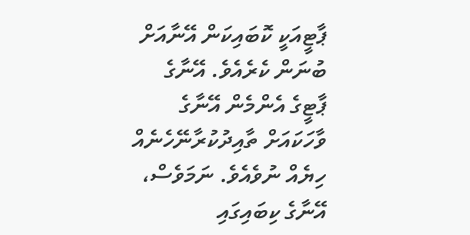ޕާޓީއަކީ ކޮބައިކަން އޭނާއަށް ބުނަން ކެރެއެވެ. އޭނާގެ ޕާޓީގެ އެންމެން އޭނާގެ ވާހަކައަށް ތާއިދުކުރާނޭހެނެއް ހިޔެއް ނުވެއެވެ. ނަމަވެސް، އޭނާގެ ކިބައިގައި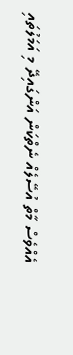އެއްވެސް މާތް އުސޭލެއް ނެތްކަން އަންގައިދޭ މި އަމަލުތައި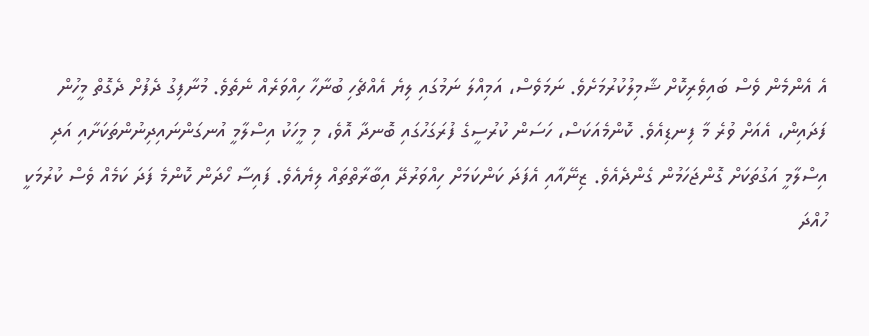އެ އެންމެން ވެސް ބައިވެރިކޮށް ޝާމިލުކުރުމަށެވެ. ނަމަވެސް، އަމިއްލަ ނަމުގައި ލިޔެ އެއްޗެހި ބުނާހާ ހިއްވަރެއް ނެތެވެ. މުނާފިގު ދެފުށް ދެގޮތް މީހުން ފަދައިން، އެއަށް ވުރެ މާ ފިނޑިއެވެ. ކޮންމެއަކަސް، ހަސަން ކުރުސީގެ ފުރަގަހުގައި ބޮނދާ އޮވެ، މި މީހަކު އިސްލާމީ އުނގަންނައިދިނުންތަކަށާއި އަދި އިސްލާމީ އަގުތަކަށް ގޮންޖަހަމުން ގެންދެއެވެ. ޒިނޭއާއި އެފަދަ ކަންކަމަށް ހިއްވަރުދޭ އިބާރާތްތައް ލިޔެއެވެ. ފައިސާ ހޯދަން ކޮންމެ ފަދަ ކަމެއް ވެސް ކުރުމަކީ ހުއްދަ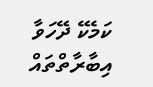ކަމެކޭ ދޭހަވާ އިބާރާތްތައް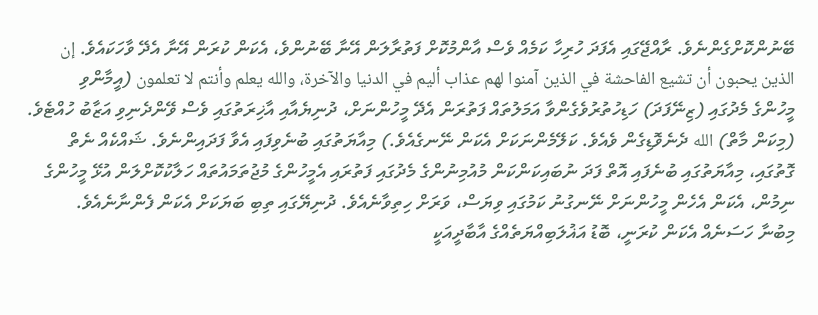ބޭނުންކޮށްގެންނެވެ. ރާއްޖޭގައި އެފަދަ ހުރިހާ ކަމެއް ވެސް އާންމުކޮށް ފަތުރާލަން އޭނާ ބޭނުންވެ، އެކަން ކުރަން އޭނާ އެދޭ ވާހަކައެވެ. إن الذين يحبون أن تشيع الفاحشة في الذين آمنوا لهم عذاب أليم في الدنيا والآخرة، والله يعلم وأنتم لا تعلمون (އީމާންވި މީހުންގެ މެދުގައި (ޒިނޭފަދަ) ހަޑިހުތުރުވެގެންވާ އަމަލުތައް ފަތުރަން އެދޭ މީހުންނަށް، ދުނިޔެއާއި އާޚިރަތުގައި ވެސް ވޭންދެނިވި އަޒާބު ހުއްޓެވެ. (މިކަން މާތް) الله ދެނެވޮޑިގެން ވެއެވެ. ކަލޭމެންނަކަށް އެކަން ނޭނގެއެވެ.) މިއާޔަތުގައި ބުނެވިފައި އެވާ ފަދައިންނެވެ. ޝައްކެއް ނެތް ގޮތުގައި، މިއާޔަތުގައި ބުނެފައި އޮތް ފަދަ ނުބައިކަންކަން މުއުމިނުންގެ މެދުގައި ފަތުރައި އެމީހުންގެ މުޖުތަމައުތައް ހަލާކުކޮށްލަން އުޅޭ މީހުންގެ ނިމުން، އެކަން އެހެން މީހުންނަށް ނޭނގުނު ކަމުގައި ވިޔަސް، ވަރަށް ހިތިވާނެއެވެ. ދުނިޔޭގައި ތިބި ބަޔަކަށް އެކަން ފެންނާނެއެވެ.
މިބުނާ ހަސަނެއް އެކަން ކުރަނީ، ބޮޑު އަޣުލަބިއްޔަތެއްގެ އާބާދީއަކީ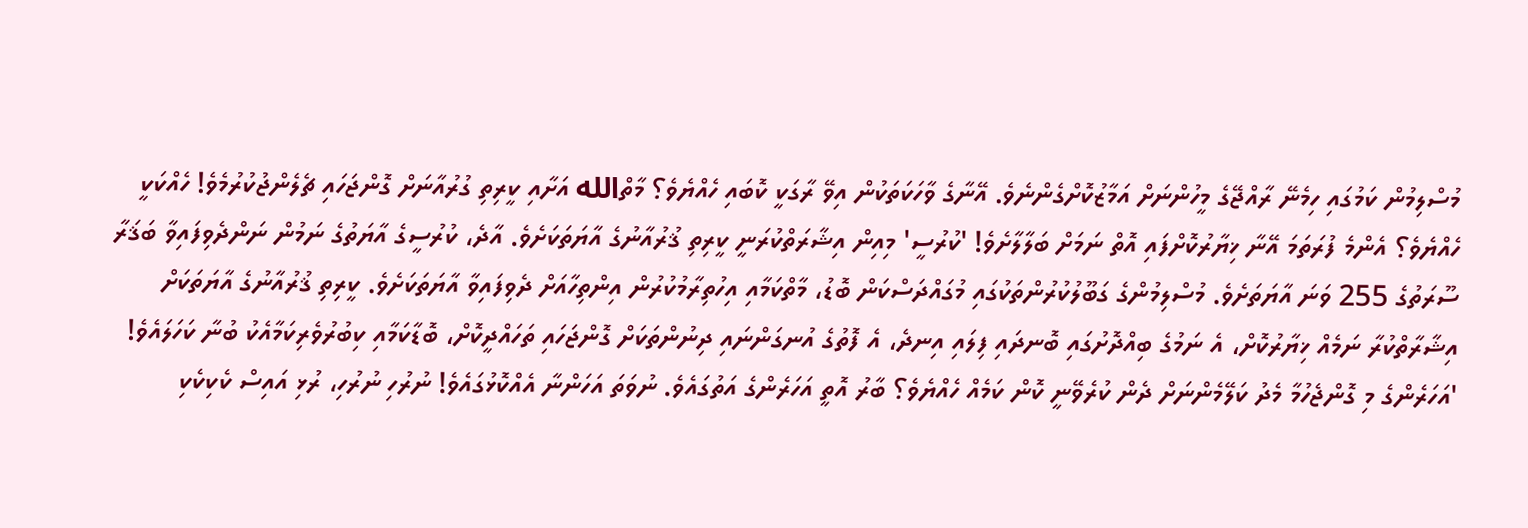މުސްލިމުން ކަމުގައި ހިމެނޭ ރާއްޖޭގެ މީހުންނަށް އަމާޒުކޮށްގެންނެވެ. އޭނާގެ ވާހަކަތަކުން އިވޭ ރާގަކީ ކޮބައި ހެއްޔެވެ؟ މާތްالله އަށާއި ކީރިތި ގުރުއާނަށް ގޮންޖަހައި ޗެލެންޖުކުރުމެވެ! ހެއްކަކީ ހެއްޔެވެ؟ އެންމެ ފުރަތަމަ އޭނާ ޚިޔާރުކޮށްފައި އޮތް ނަމަށް ބަލާލާށެވެ! 'ކުރުސީ' މިއިން އިޝާރަތްކުރަނީ ކީރިތި ޤުރުއާނުގެ އާޔަތަކަށެވެ. އާދެ، ކުރުސީގެ އާޔަތުގެ ނަމުން ނަންދެވިފައިވާ ބަޤަރާ ސޫރަތުގެ 255 ވަނަ އާޔަތަށެވެ. މުސްލިމުންގެ ގަބޫލުކުރުންތަކުގައި މުގައްދަސްކަން ބޮޑު، މާތްކަމާއި އިހުތިރާމުކުރުން އިންތިހާއަށް ދެވިފައިވާ އާޔަތަކަށެވެ. ކީރިތި ޤުރުއާނުގެ އާޔަތަކަށް އިޝާރާތްކުރާ ނަމެއް ޚިޔާރުކޮށް، އެ ނަމުގެ ބިއްދޮށުގައި ބޮނދައި ފިލައި އިނދެ، އެ ފޮތުގެ އުނގަންނައި ދިނުންތަކަށް ގޮންޖަހައި ތަހައްދީކޮށް، ބޮޑާކަމާއި ކިބުރުވެރިކަމާއެކު ބުނާ ކަހަލައެވެ! 'އަހަރެންގެ މި ގޮންޖެހުމާ މެދު ކަލޭމެންނަށް ދެން ކުރެވޭނީ ކޮން ކަމެއް ހެއްޔެވެ؟ ބާރު އޮތީ އަހަރެންގެ އަތުގައެވެ. ނުވަތަ އަހަންނާ އެއްކޮޅުގައެވެ! ނުރުހި ނުރުހި، ރުޅި އައިސް ކެކިކެކި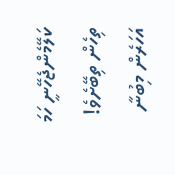ކަލޭމެންޖެހޭނީ ހަމަ ތިހެން ތިބޭށެވެ! އަހަރެން މިބުނާ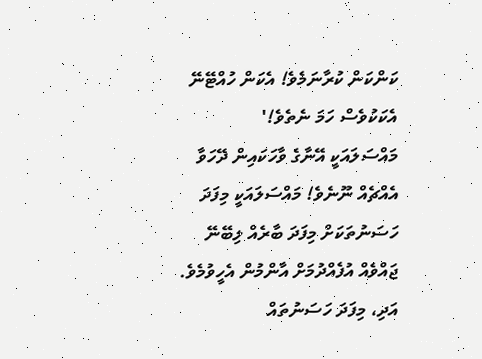ކަންކަން ކުރާނަމެވެ! އެކަން ހުއްޓޭނޭ އެކަކުވެސް ހަމަ ނެތެވެ!'
މައްސަލައަކީ އޭނާގެ ވާހަކައިން ދޭހަވާ އެއްޗެއް ނޫނެވެ! މައްސަލައަކީ މިފަދަ ހަސަނުތަކަށް މިފަދަ ބާރެއް ލިބޭނޭ ޖައްވެއް އުފެއްދުމަށް އާންމުން އެހީވުމެވެ. އަދި، މިފަދަ ހަސަނުތައް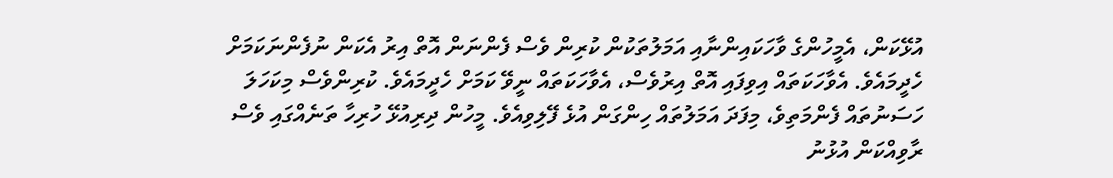އުޅޭކަން، އެމީހުންގެ ވާހަކައިންނާއި އަމަލުތަކުން ކުރިން ވެސް ފެންނަން އޮތް އިރު އެކަން ނުފެންނަކަމަށް ހެދީމައެވެ. އެވާހަކަތައް އިވިފައި އޮތް އިރުވެސް، އެވާހަކަތައް ނީވޭ ކަމަށް ހެދީމައެވެ. ކުރިންވެސް މިކަހަލަ ހަސަނުތައް ފެންމަތިވެ، މިފަދަ އަމަލުތައް ހިންގަން އުޅެ ފޭލިވިއެވެ. މީހުން ދިރިއުޅޭ ހުރިހާ ތަނެއްގައި ވެސް ރާވިއްކަން އުޅުނު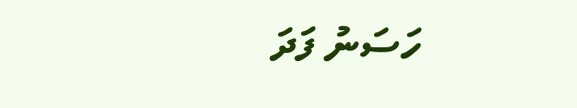ހަސަނު ފަދަ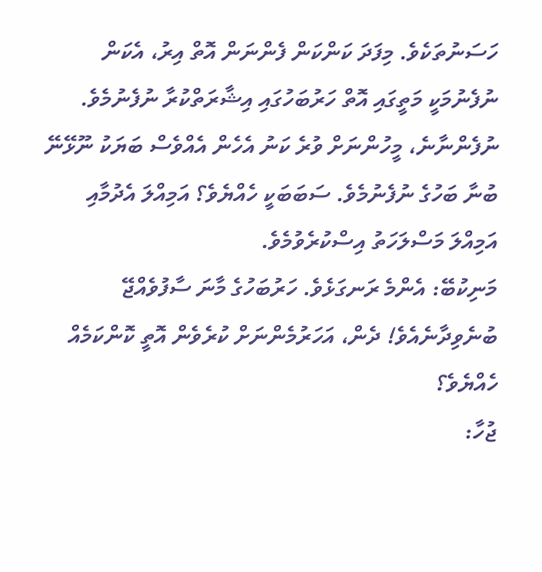ހަސަނުތަކެވެ. މިފަދަ ކަންކަން ފެންނަން އޮތް އިރު، އެކަން ނުފެނުމަކީ މަތީގައި އޮތް ހަރުބަހުގައި އިޝާރަތްކުރާ ނުފެނުމެވެ. ނުފެންނާނެ، މީހުންނަށް ވުރެ ކަނު އެހެން އެއްވެސް ބަޔަކު ނޫޅޭނޭ ބުނާ ބަހުގެ ނުފެނުމެވެ. ސަބަބަކީ ހެއްޔެވެ؟ އަމިއްލަ އެދުމާއި އަމިއްލަ މަސްލަހަތު އިސްކުރެވުމެވެ.
މަނިކުބޭ: އެންމެ ރަނގަޅެވެ. ހަރުބަހުގެ މާނަ ސާފުވެއްޖޭ ބުނެވިދާނެއެވެ! ދެން، އަހަރުމެންނަށް ކުރެވެން އޮތީ ކޮންކަމެއް ހެއްޔެވެ؟
ޖުހާ: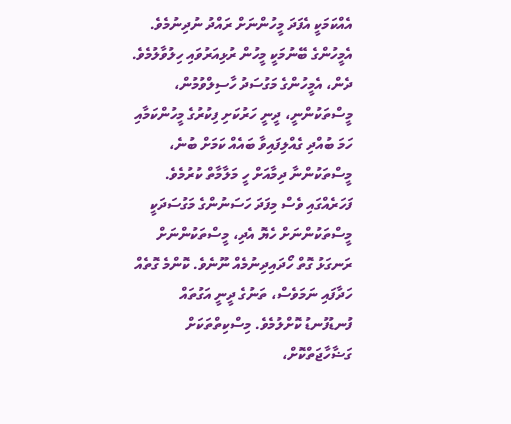އެއްކަމަކީ އެފަދަ މީހުންނަށް ރައްދު ނުދިނުމެވެ. އެމީހުންގެ ބޭނުމަކީ މީހުން ރުޅިއަރުވައި ހިލުވާލުމެވެ. ދެން، އެމީހުންގެ މަގުސަދު ހާސިލްވުމުން، މީސްތަކުންނީ، ދީނީ ހަރުކަށި ފިކުރުގެ މީހުންކަމާއި ހަމަ ބުއްދި ގެއްލިފައިވާ ބައެއް ކަމަށް ބުނެ، މީސްތަކުންނާ ދިމާއަށް ހީ މަލާމާތް ކުރުމެވެ. ފަހަރެއްގައި ވެސް މިފަދަ ހަސަނުންގެ މަގުސަދަކީ މީސްތަކުންނަށް ހެޔޮ އެދި، މީސްތަކުންނަށް ރަނގަޅު ގޮތް ހޯދައިދިނުމެއް ނޫނެވެ. ކޮންމެ ގޮތެއް ހަދާފައި ނަމަވެސް، ތަނުގެ ދީނީ އަގުތައް ފުނޑުފުނޑު ކޮށްލުމެވެ. މިސްކިތްތަކަށް ގަޟާހާޖަތްކޮށް،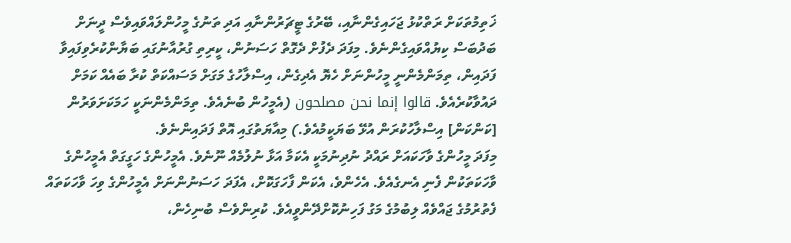ޚަތިމުތަކަށް ރަތްކުޅު ޖަހައިގެންނާއި، ބޭރުގެ ޓީޗަރުންނާއި އަދި ތަނުގެ މީހުންލައްވައިވެސް ދީނަށް ބަދުބަސް ކިޔުއްވައިގެންނެވެ. މިފަދަ ދެފުށް ދެގޮތް ހަސަނުން، ކީރިތި ގުރުއާނުގައި ބަޔާންކުރެވިފައިވާ ފަދައިން، ތިމަންމެންނީ މީހުންނަށް ހެޔޮ އެދިގެން، އިސްލާހުގެ މަގަށް މަސައްކަތް ކުރާ ބައެއް ކަމަށް ދައުވާކުރެއެވެ. قالوا إنما نحن مصلحون (އެމީހުން ބުނެއެވެ. ތިމަންމެންނަކީ ހަމަކަށަވަރުން [ކަންކަން] އިސްލާހުކުރަން އުޅޭ ބަޔަކީމުއެވެ.) މިއާޔަތުގައި އޮތް ފަދައިންނެވެ.
މިފަދަ މީހުންގެ ވާހަކައަށް ރައްދު ނުދިނުމަކީ އެކަމާ އަޅާ ނުލުމެއް ނޫނެވެ. އެމީހުންގެ ހަގީގަތް އެމީހުންގެ ވާހަކަތަކުން ފެނި އެނގެއެވެ. އެހެންވެ، އެކަން ފާހަގަކޮށް، އެފަދަ ހަސަނުންނަށް އެމީހުންގެ ވިހަ ވާހަކަތައް ފެތުރުމުގެ ޖައްވެއް ލިބުމުގެ މަގު ފަހިނުކޮށްދޭންވީއެވެ. ކުރިންވެސް ބުނިހެން،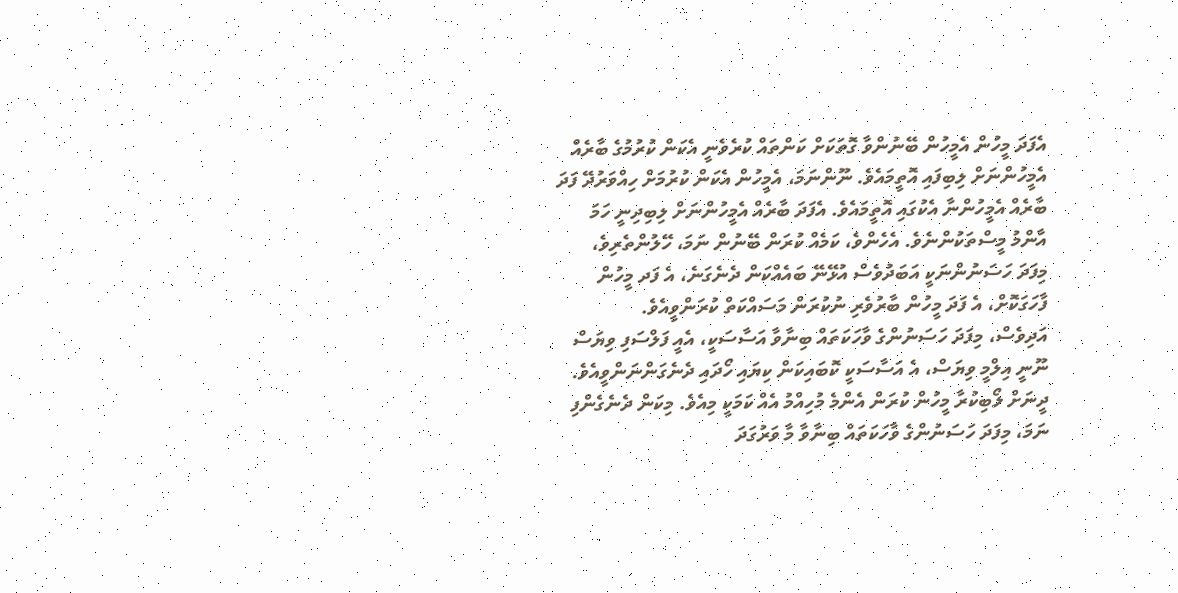އެފަދަ މީހުން އެމީހުން ބޭނުންވާ ގޮތަކަށް ކަންތައް ކުރެވެނީ އެކަން ކުރުމުގެ ބާރެއް އެމީހުންނަށް ލިބިފައި އޮތީމައެވެ. ނޫންނަމަ، އެމީހުން އެކަން ކުރުމަށް ހިއްވަރުދޭ ފަދަ ބާރެއް އެމީހުންނާ އެކުގައި އޮތީމައެވެ. އެފަދަ ބާރެއް އެމީހުންނަށް ލިބިދިނީ ހަމަ އާންމު މީސްތަކުންނެވެ. އެހެންވެ، ކަމެއް ކުރަން ބޭނުން ނަމަ، ހޭލުންތެރިވެ، މިފަދަ ހަސަނުންނަކީ އަބަދުވެސް އުޅޭނޭ ބައެއްކަން ދެނެގަނެ، އެ ފަދ މީހުން ފާހަގަކޮށް، އެ ފަދަ މީހުން ބާރުވެރި ނުކުރަން މަސައްކަތް ކުރަންވީއެވެ.
އަދިވެސް، މިފަދަ ހަސަނުންގެ ވާހަކަތައް ބިނާވާ އަސާސަކީ، އެއީ ފަލްސަފި ވިޔަސް ނޫނީ އިލްމީ ވިޔަސް، އެ އަސާސަކީ ކޮބައިކަން ކިޔައި ހޯދައި ދެނެގަންނަންވީއެވެ. ދީނަށް ލޯބިކުރާ މީހުން ކުރަން އެންމެ މުހިއްމު އެއް ކަމަކީ މިއެވެ. މިކަން ދެނެގެންފި ނަމަ، މިފަދަ ހަސަނުންގެ ވާހަކަތައް ބިނާވާ މާ ވަރުގަދަ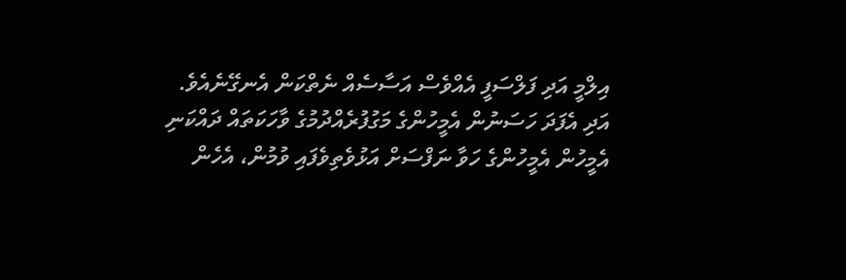އިލްމީ އަދި ފަލްސަފީ އެއްވެސް އަސާސެއް ނެތްކަން އެނގޭނެއެވެ. އަދި އެފަދަ ހަސަނުން އެމީހުންގެ މަގުފުރެއްދުމުގެ ވާހަކަތައް ދައްކަނި އެމީހުން އެމީހުންގެ ހަވާ ނަފްސަށް އަޅުވެތިވެފައި ވުމުން، އެހެން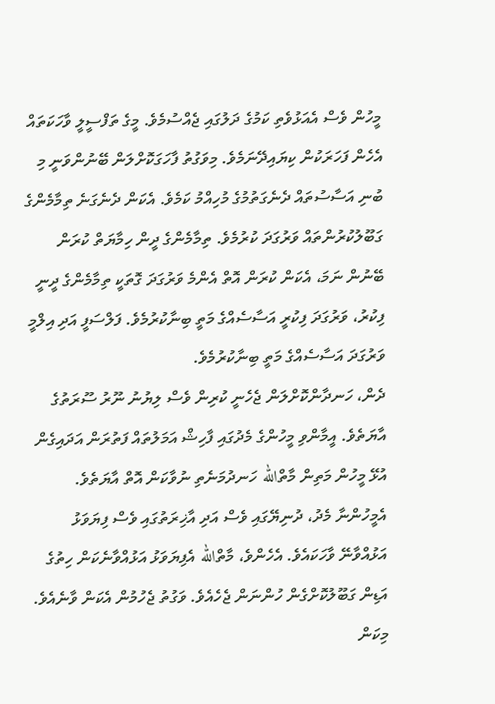މީހުން ވެސް އެއަޅުވެތި ކަމުގެ ދަލުގައި ޖެއްސުމެވެ. މީގެ ތަފްސީލީ ވާހަކަތައް އެހެން ފަހަރަކުން ކިޔައިދޭނަމެވެ. މިވަގުތު ފާހަގަކޮށްލަން ބޭނުންވަނީ މި ބުނި އަސާސުތައް ދެނެގަތުމުގެ މުހިއްމު ކަމެވެ. އެކަން ދެނެގަނެ ތިމާމެންގެ ގަބޫލުކުރުންތައް ވަރުގަދަ ކުރުމެވެ. ތިމާމެންގެ ދީން ހިމާޔަތް ކުރަން ބޭނުން ނަމަ، އެކަން ކުރަން އޮތް އެންމެ ވަރުގަދަ ގޮތަކީ ތިމާމެންގެ ދީނީ ފިކުރު، ވަރުގަދަ ފިކުރީ އަސާސެއްގެ މަތީ ބިނާކުރުމެވެ. ފަލްސަފީ އަދި އިލްމީ ވަރުގަދަ އަސާސެއްގެ މަތީ ބިނާކުރުމެވެ.
ދެން، ހަނދާންކޮށްލަން ޖެހެނީ ކުރިން ވެސް ލިޔުނު ނޫރު ސޫރަތުގެ އާޔަތެވެ. އީމާންވި މީހުންގެ މެދުގައި ފާހިޝް އަމަލުތައް ފަތުރަން އަދައިގެން އުޅޭ މީހުން މަތިން މާތްالله ހަނދުމަނެތި ނުވާކަން އޮތް އާޔަތެވެ. އެމީހުންނާ މެދު، ދުނިޔޭގައި ވެސް އަދި އާޚިރަތުގައި ވެސް ފިޔަވަޅު އަޅުއްވާނޭ ވާހަކައެވެ. އެހެންވެ، މާތްالله އެފިޔަވަޅު އަޅުއްވާނެކަން ހިތުގެ އަޑިން ގަބޫލުކޮށްގެން ހުންނަން ޖެހެއެވެ. ވަގުތު ޖެހުމުން އެކަން ވާނެއެވެ. މިކަން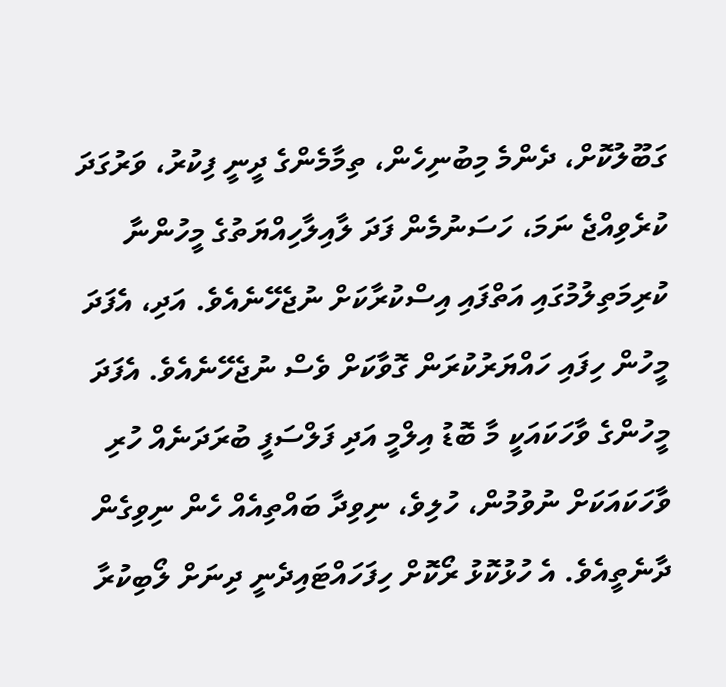ގަބޫލުކޮށް، ދެންމެ މިބުނިހެން، ތިމާމެންގެ ދީނީ ފިކުރު، ވަރުގަދަ ކުރެވިއްޖެ ނަމަ، ހަސަނުމެން ފަދަ ލާއިލާހިއްޔަތުގެ މީހުންނާ ކުރިމަތިލުމުގައި އަތްފައި އިސްކުރާކަށް ނުޖެހޭނެއެވެ. އަދި، އެފަދަ މީހުން ހިފައި ހައްޔަރުކުރަން ގޮވާކަށް ވެސް ނުޖެހޭނެއެވެ. އެފަދަ މީހުންގެ ވާހަކައަކީ މާ ބޮޑު އިލްމީ އަދި ފަލްސަފީ ބުރަދަނެއް ހުރި ވާހަކައަކަށް ނުވުމުން، ހުލިވެ، ނިވިދާ ބައްތިއެއް ހެން ނިވިގެން ދާނެތީއެވެ. އެ ހުޅުކޮޅު ރޯކޮށް ހިފަހައްޓައިދެނީ ދިނަށް ލޯބިކުރާ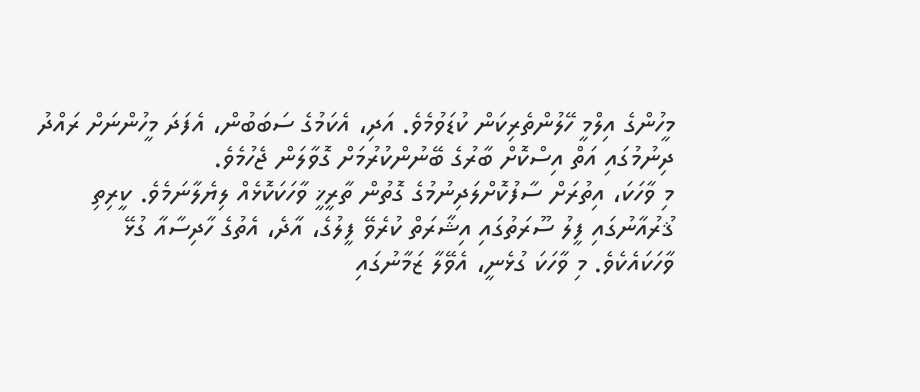މީހުންގެ އިލްމީ ހޭލުންތެރިކަން ކުޑަވުމެވެ. އަދި، އެކަމުގެ ސަބަބުން، އެފަދަ މީހުންނަށް ރައްދު ދިނުމުގައި އަތް އިސްކޮށް ބާރުގެ ބޭނުންކުރުމަށް ގޮވާލަން ޖެހުމެވެ.
މި ވާހަކަ، އިތުރަށް ސާފުކޮށްލަދިނުމުގެ ގޮތުން ތާރީޚީ ވާހަކަކޮޅެއް ލިޔެލާނަމެވެ. ކީރިތި ޤުރުއާނުގައި ފީލު ސޫރަތުގައި އިޝާރަތް ކުރެވޭ ފީލުގެ، އާދެ، އެތުގެ ހާދިސާއާ ގުޅޭ ވާހަކައެކެވެ. މި ވާހަކަ ގުޅެނީ، އެވޭލާ ޒަމާނުގައި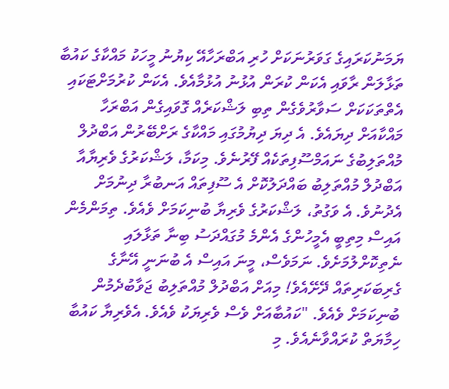ޔަމަނުކަރައިގެ ގަވަރުނަކަށް ހުރި އަބްރަހާއޭ ކިޔުނު މީހަކު މައްކާގެ ކައުބާ ތަޅާލަން ރާވައި އެކަން ކުރަން އުޅުނު އުޅުމާއެވެ. އެކަން ކުރުމަށްޓަކައި އެތްތަކަކަށް ސަވާރުވެގެން ތިބި ލަޝްކަރެއް ގޮވައިގެން އަބްރަހާ މައްކާއަށް ދިޔައެވެ. އެ ދިޔަ ދިޔުމުގައި މައްކާގެ ރަށްބޭރުން އަބްދުލް މުއްތަލިބުގެ ނައަމްސޫފިތަކެއް ފޭރުނެވެ. މިކަމާ، ލަޝްކަރުގެ ވެރިޔާއާ އަބްދުލް މުއްތަލިބު ބައްދަލުކޮށް އެ ސޫފިތައް އަނބުރާ ދިނުމަށް އެދުނުވެ. އެ ވަގުތު، ލަޝްކަރުގެ ވެރިޔާ ބުނިކަމަށް ވެއެވެ. ތިމަންމެން އައިސް މިތިބީ އެމީހުންގެ އެންމެ މުގައްދަސު ބިނާ ތަޅާލައި ނެތިކޮށްލުމަށެވެ. ނަމަވެސް، މީނަ އައިސް އެ ބުނަނީ އޭނާގެ ގެރިބަކަރިތައް ދޭށޭއެވެ! މިއަށް އަބްދުލް މުއްތަލިބު ޖަވާބުދެމުން ބުނިކަމަށް ވެއެވެ. "ކައުބާއަށް ވެސް ވެރިޔަކު ވެއެވެ. އެވެރިޔާ ކައުބާ ހިމާޔަތް ކުރައްވާނެއެވެ. މި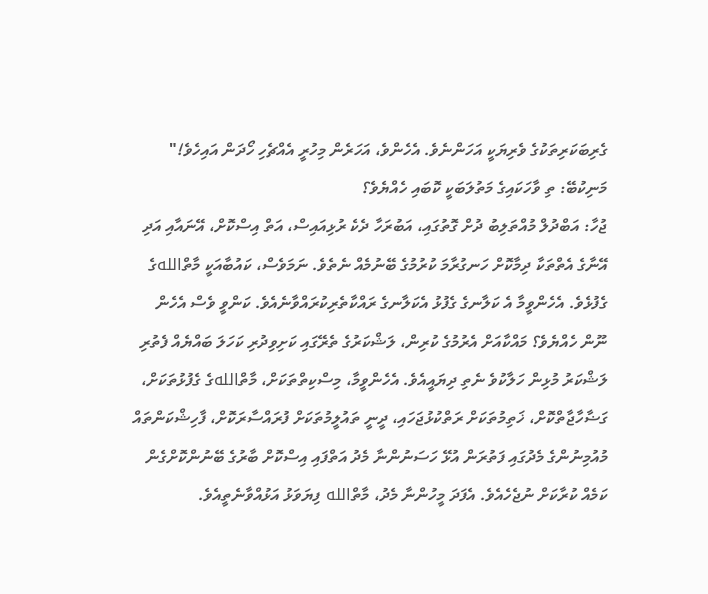ގެރިބަކަރިތަކުގެ ވެރިޔަކީ އަހަންނެވެ. އެހެންވެ، އަހަރެން މިހުރީ އެއްޗެހި ހޯދަން އައިހެވެ!"
މަނިކުބޭ: ތި ވާހަކައިގެ މަތުލަބަކީ ކޮބައި ހެއްޔެވެ؟
ޖުހާ: އަބްދުލް މުއްތަލިބު ދުށް ގޮތުގައި، އަބުރަހާ ދެކެ ރުޅިއައިސް، އަތް އިސްކޮށް، އޭނައާއި އަދި އޭނާގެ އެތްތަކާ ދިމާކޮށް ހަނގުރާމަ ކުރުމުގެ ބޭނުމެއް ނެތެވެ. ނަމަވެސް، ކައުބާއަކީ މާތްاللهގެ ގެފުޅެވެ. އެހެންވީމާ އެ ކަލާނގެ ގެފުޅު އެކަލާނގެ ރައްކާތެރިކުރައްވާނެއެވެ. ކަންވީ ވެސް އެހެން ނޫން ހެއްޔެވެ؟ މައްކާއަށް އެރުމުގެ ކުރިން، ލަޝްކަރުގެ ތެރޭގައި ކަށިވިދުރި ކަހަލަ ބައްޔެއް ފެތުރި ލަޝްކަރު މުޅިން ހަލާކުވެ ނެތި ދިޔައީއެވެ. އެހެންވީމާ، މިސްކިތްތަކަށް، މާތްاللهގެ ގެފުޅުތަކަށް، ގަޟާހާޖާތްކޮށް، ޚަތިމުތަކަށް ރަތްކުޅުޖަހައި، ދީނީ ތައުލީމުތަކަށް ފުރައްސާރަކޮށް، ފާހިޝްކަންތައް މުއުމިނުންގެ މެދުގައި ފަތުރަން އުޅޭ ހަސަނުންނާ މެދު އަތްފައި އިސްކޮށް ބާރުގެ ބޭނުންކޮށްގެން ކަމެއް ކުރާކަށް ނުޖެހެއެވެ. އެފަދަ މީހުންނާ މެދު، މާތްالله ފިޔަވަޅު އަޅުއްވާނެތީއެވެ.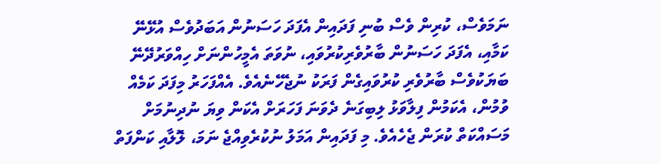ނަމަވެސް، ކުރިން ވެސް ބުނި ފަދައިން އެފަދަ ހަސަނުން އަބަދުވެސް އުޅޭނޭ ކަމާއި، އެފަދަ ހަސަނުން ބާރުވެރިކުރުވައި، ނުވަތަ އެމީހުންނަށް ހިއްވަރުދޭނޭ ބަޔަކުވެސް ބާރުވެރި ކުރުވައިގެން ފަރަކު ނުޖެހޭނެއެވެ. އެއްފަހަރު މިފަދަ ކަމެއް ވުމުން، އެކަމުން ފިލާވަޅު ލިބިގަނެ ދެވަނަ ފަހަރަށް އެކަން ވިޔަ ނުދިނުމަށް މަސައްކަތް ކުރަން ޖެހެއެވެ. މި ފަދައިން އަމަލު ނުކުރެވިއްޖެ ނަމަ، ލޮލާއި ކަންފަތް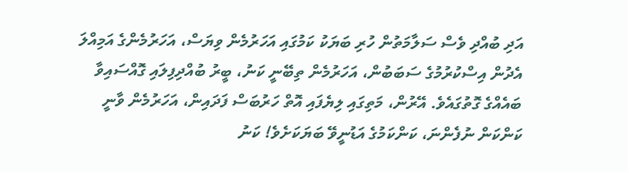އަދި ބުއްދި ވެސް ސަލާމަތުން ހުރި ބަޔަކު ކަމުގައި އަހަރުމެން ވިޔަސް، އަހަރުމެންގެ އަމިއްލަ އެދުން އިސްކުރުމުގެ ސަބަބުން، އަހަރުމެން ތިބޭނީ ކަނު، ބީރު ބުއްދިފިލައި ގޮއްސައިވާ ބައެއްގެ ގޮތުގައެވެ. އޭރުން، މަތިގައި ލިޔެފައި އޮތް ހަރުބަސް ފަދައިން، އަހަރުމެން ވާނީ ކަންކަން ނުފެންނަ، ކަންކަމުގެ އަޑުނީވޭ ބަޔަކަށެވެ! ކަނު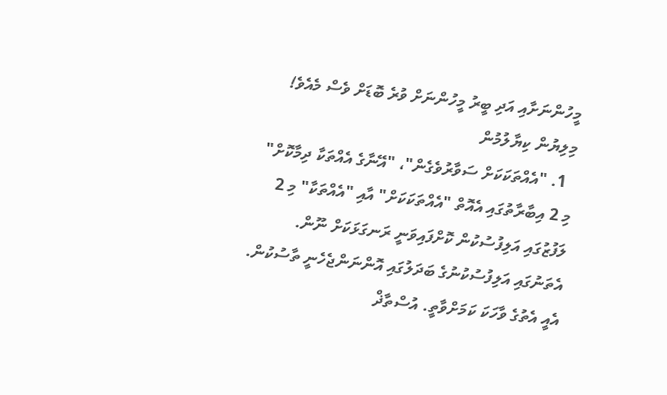މީހުންނަށާއި އަދި ބީރު މީހުންނަށް ވުރެ ބޮޑަށް ވެސް މެއެވެ!
މިލިޔުން ކިޔާލުމުން
  1. "އެއްތަކަކަށް ސަވާރުވެގެން"، "އޭނާގެ އެއްތަކާ ދިމާކޮށް" މި 2 އިބާރާތުގައި އެއޮތް "އެއްތަކަކަށް" އާއި "އެއްތަކާ" މި 2 ލަފުޒުގައި އަލިފުސުކުން ކޮށްފައިވަނީ ރަނގަޅަކަށް ނޫން. އެތަނުގައި އަލިފުސުކުނުގެ ބަދަލުގައި އޮންނަންޖެހެނީ ތާސުކުން. އެއީ އެތުގެ ވާހަކަ ކަމަށްވާތީ. އުސްތާޛް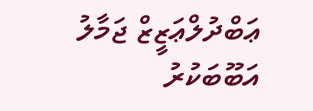ޢަބްދުލްޢަޒީޒް ޖަމާލު އަބޫބަކުރު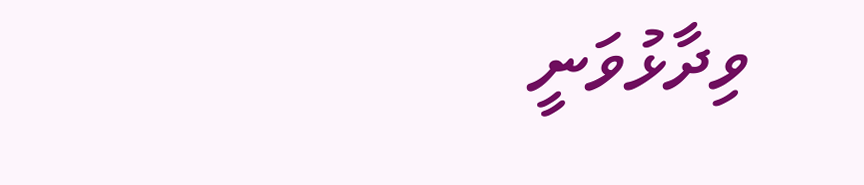ވިދާޅުވަނީ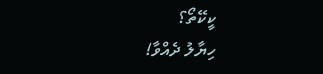ކީކޭތޯ؟
ހިޔާލު ދެއްވާ!